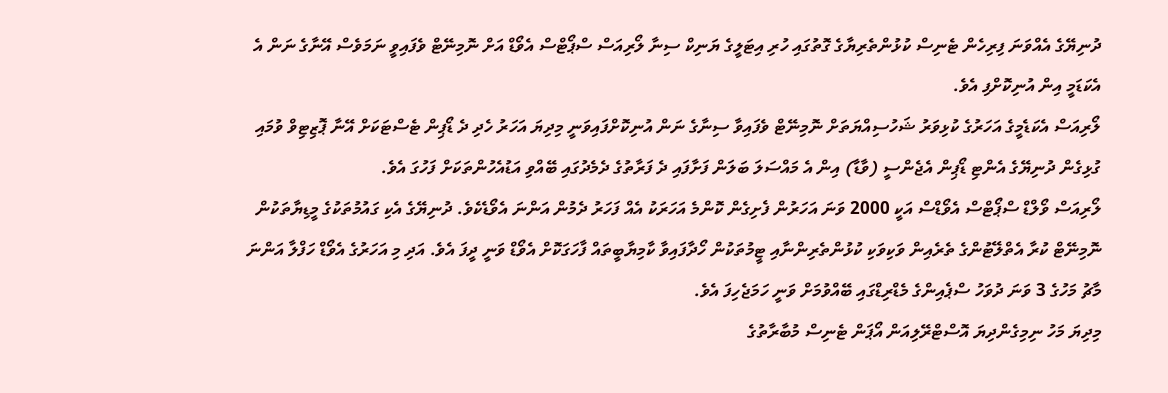ދުނިޔޭގެ އެއްވަނަ ފިރިހެން ޓެނިސް ކުޅުންތެރިޔާގެ ގޮތުގައި ހުރި އިޓަލީގެ ޔަނިކް ސިނާ ލޯރިއަސް ސްޕޯޓްސް އެވޯޑް އަށް ނޮމިނޭޓް ވެފައިވީ ނަމަވެސް އޭނާގެ ނަން އެ އެކަޑަމީ އިން އުނިކޮށްފި އެވެ.
ލޯރިއަސް އެކަޑެމީގެ އަހަރުގެ ކުޅިވަރު ޝަހުސިއްޔަތަށް ނޮމިނޭޓް ވެފައިވާ ސިނާގެ ނަން އުނިކޮށްފައިވަނީ މިދިޔަ އަހަރު ހެދި ދެ ޑޯޕިން ޓެސްޓަކަށް އޭނާ ޕޮޒިޓިވް ވުމައި ގުޅިގެން ދުނިޔޭގެ އެންޓި ޑޯޕިން އެޖެންސީ (ވާޑާ) އިން އެ މައްސަލަ ބަލަން ފަށާފައި ދެ ފަރާތުގެ ދެމެދުގައި ބޭއްވި އަޑުއެހުންތަކަށް ފަހުގަ އެވެ.
ލޯރިއަސް ވޯލްޑް ސްޕޯޓްސް އެވޯޑްސް އަކީ 2000 ވަނަ އަހަރުން ފެށިގެން ކޮންމެ އަހަރަކު އެއް ފަހަރު ދެމުން އަންނަ އެވޯޑެކެވެ. ދުނިޔޭގެ އެކި ގައުމުތަކުގެ މީޑިޔާތަކުން ނޮމިނޭޓް ކުރާ އެތްލޭޓުންގެ ތެރެއިން ވަކިވަކި ކުޅުންތެރިންނާއި ޓީމުތަކުން ހޯދާފައިވާ ކާމިޔާބީތައް ފާހަގަކޮށް އެވޯޑް ވަނީ ދީފަ އެވެ. އަދި މި އަހަރުގެ އެވޯޑް ހަފްލާ އަންނަ މާޗު މަހުގެ 3 ވަނަ ދުވަހު ސްޕެއިންގެ މެޑްރިޑްގައި ބޭއްވުމަށް ވަނީ ހަމަޖެހިފަ އެވެ.
މިދިޔަ މަހު ނިމިގެންދިޔަ އޮސްޓްރޭލިއަން އޯޕަން ޓެނިސް މުބާރާތުގެ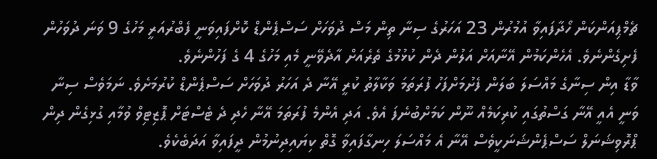ޗެމްޕިއަންކަން ހޯދާފައިވާ އުމުރުން 23 އަހަރުގެ ސިނާ ތިން މަސް ދުވަހަށް ސަސްޕެންޑް ކޮށްފައިވަނީ ފެބްރުއަރީ މަހުގެ 9 ވަނަ ދުވަހުން ފެށިގެންނެވެ. އެހެންކަމުން އޭނާއަށް އަލުން ދެން ކުޅުމުގެ ތެރެއަށް އާދެވޭނީ މެއި މަހުގެ 4 ގެ ފަހުންނެވެ.
ވާޑާ އިން ސިނާގެ މައްސަލަ ބަލަން ފެށުމަށްފަހު ފުރަތަމަ ވަކާލާތު ކުރީ އޭނާ ދެ އަހަރު ދުވަހަށް ސަސްޕެންޑް ކުރުމަށެވެ. ނަމަވެސް ސިނާ ވަނީ އެއީ އޭނާ ގަސްތުގައި ކުރިކަމެއް ނޫން ކަމަށްބުނެފަ އެވެ. އަދި އެންމެ ފުރަތަމަ އޭނާ ހެދި ދެ ޓެސްޓަށް ޕޮޒިޓިވް ވުމާއި ގުޅިގެން ދިން ޕްރޮވިޝަނަލް ސަސްޕެންޝަނަކީވެސް އޭނާ އެ މައްސަލަ ހިނގާފައިވާ ގޮތް ކިޔައިދިނުމުން ދީފައިވާ އަދަބެކެވެ.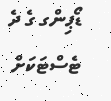ޑޯޕިންގ ގެ ދެ ޓެސްޓަކަށް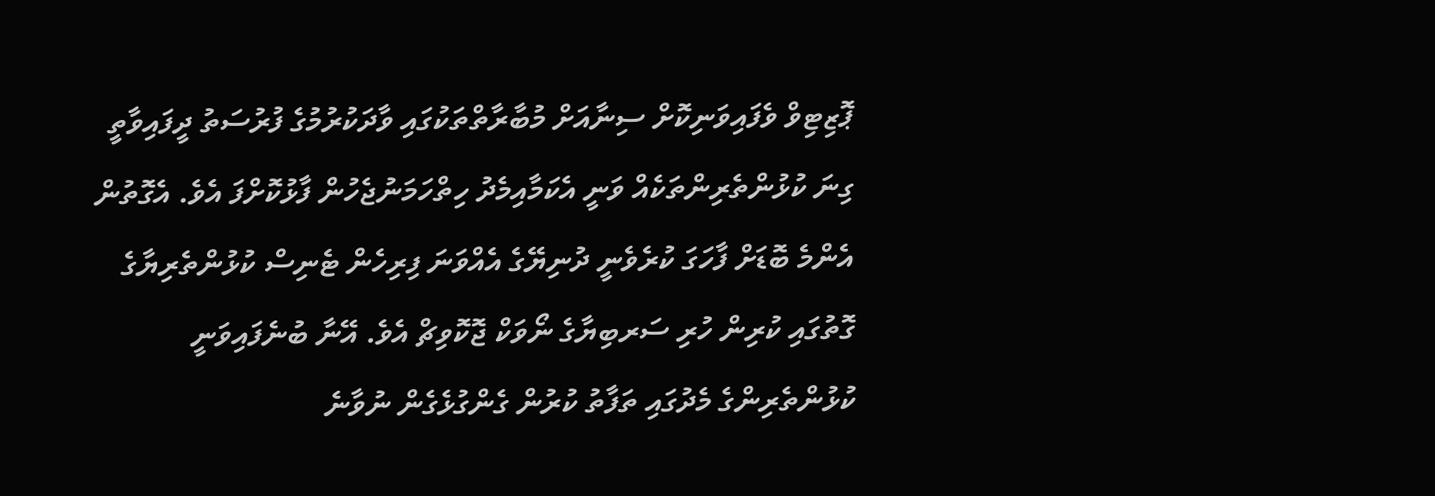ޕޮޒިޓިވް ވެފައިވަނިކޮށް ސިނާއަށް މުބާރާތްތަކުގައި ވާދަކުރުމުގެ ފުރުސަތު ދީފައިވާތީ ގިނަ ކުޅުންތެރިންތަކެއް ވަނީ އެކަމާއިމެދު ހިތްހަމަނުޖެހުން ފާޅުކޮށްފަ އެވެ. އެގޮތުން އެންމެ ބޮޑަށް ފާހަގަ ކުރެވެނީ ދުނިޔޭގެ އެއްވަނަ ފިރިހެން ޓެނިސް ކުޅުންތެރިޔާގެ ގޮތުގައި ކުރިން ހުރި ސަރބިޔާގެ ނޯވަކް ޖޮކޮވިޗް އެވެ. އޭނާ ބުނެފައިވަނީ ކުޅުންތެރިންގެ މެދުގައި ތަފާތު ކުރުން ގެންގުޅެގެން ނުވާނެ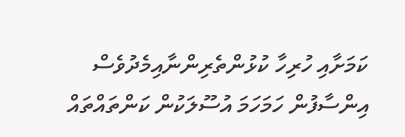ކަމަށާއި ހުރިހާ ކުޅުންތެރިންނާއިމެދުވެސް އިންސާފުން ހަމަހަމަ އުސޫލަކުން ކަންތައްތައް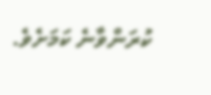ކުރަންވާނެ ކަމަށެވެ.